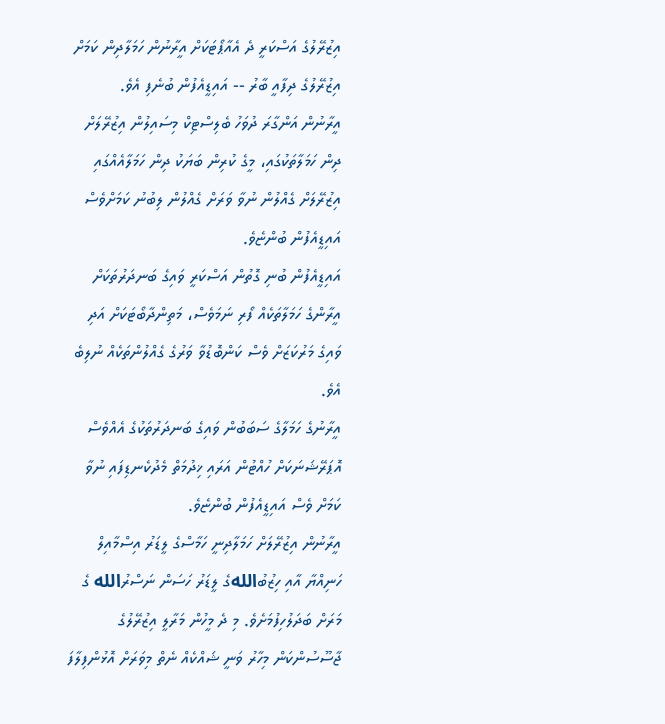އިޒުރޭލުގެ އަސްކަރީ ދެ އެއާޕޯޓަކަށް އީރާނުން ހަމަލާދިން ކަމަށް އިޒުރޭލުގެ ދިފާއީ ބާރު -- އައިޑީއެފުން ބުނެފި އެވެ.
އީރާނުން އަންގާރަ ދުވަހު ބެލިސްޓިކް މިސައިލުން އިޒުރޭލަށް ދިން ހަމަލާތަކުގައި، މީގެ ކުރިން ބަޔަކު ދިން ހަމަލާއެއްގައި އިޒުރޭލަށް ގެއްލުން ނުވާ ވަރަށް ގެއްލުން ލިބުނު ކަމަށްވެސް އައިޑީއެފުން ބުންޏެވެ.
އައިޑީއެފުން ބުނި ގޮތުން އަސްކަރީ ވައިގެ ބަނދަރުތަކަށް އީރާންގެ ހަމަލާތަކެއް ފޯރި ނަމަވެސް، މަތިންދާބޯޓަކަށް އަދި ވައިގެ މަރުކަޒަށް ވެސް ކަންބޮޑުވާ ވަރުގެ ގެއްލުންތަކެއް ނުލިބެ އެވެ.
އީރާނުގެ ހަމަލާގެ ސަބަބުން ވައިގެ ބަނދަރުތަކުގެ އެއްވެސް އޮޕަރޭޝަނަކަށް ހުއްޓުން އަރައި ޚިދުމަތް މެދުކެނޑިފައި ނުވާ ކަމަށް ވެސް އައިޑީއެފުން ބުންޏެވެ.
އީރާނުން އިޒުރޭލަށް ހަމަލާދިނީ ހަމާސްގެ ލީޑަރު އިސްމާއިލް ހަނިއްޔާ އާއި ހިޒުބުاللهގެ ލީޑަރު ހަސަން ނަސްރުالله ގެ މަރަށް ބަދަލުހިފުމަށެވެ. މި ދެ މީހުން މަރާލީ އިޒުރޭލުގެ ޖާސޫސުންކަން މިހާރު ވަނީ ޝައްކެއް ނެތް މިވަރަށް އޮޅުންފިލާފަ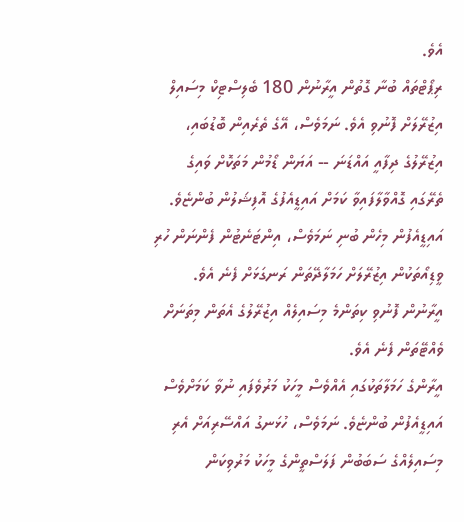އެވެ.
ރިޕޯޓްތައް ބުނާ ގޮތުން އީރާނުން 180 ބެލިސްޓިކް މިސައިލް އިޒުރޭލަށް ފޮނުވި އެވެ. ނަމަވެސް، އޭގެ ތެރެއިން ބޮޑުބައި، އިޒުރޭލުގެ ދިފާއީ އައްޑަނަ -- އަޔަން ޑޯމުން މަތަކޮށް ވައިގެ ތެރޭގައި ގޮއްވާލާފައިވާ ކަމަށް އައިޑީއެފުގެ އޮފިޝަލުން ބުންޏެވެ.
އައިޑީއެފުން މިހެން ބުނި ނަމަވެސް، އިންޓަނެޓުން ފެންނަން ހުރި ވީޑިއޯތަކުން އިޒުރޭލަށް ހަމަލާދޭތަން ރަނގަޅަށް ފެނެ އެވެ. އީރާނުން ފޮނުވި ކިތަންމެ މިސައިލެއް އިޒުރޭލުގެ އެތަން މިތަނަށް ވެއްޓޭތަން ފެނެ އެވެ.
އީރާންގެ ހަމަލާތަކުގައި އެއްވެސް މީހަކު މަރުވެފައި ނުވާ ކަމަށްވެސް އައިޑީއެފުން ބުންޏެވެ. ނަމަވެސް، ހުޅަނގު އައްސޭރިއަށް އެރި މިސައިލެއްގެ ސަބަބުން ފަލަސްތީންގެ މީހަކު މަރުވިކަން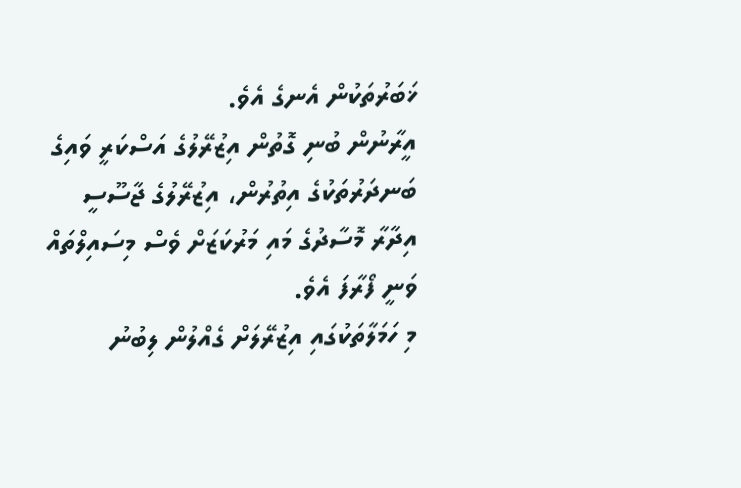ޚަބަރުތަކުން އެނގެ އެވެ.
އީރާނުން ބުނި ގޮތުން އިޒުރޭލުގެ އަސްކަރީ ވައިގެ ބަނދަރުތަކުގެ އިތުރުން، އިޒުރޭލުގެ ޖާސޫސީ އިދާރާ މޮސާދުގެ މައި މަރުކަޒަށް ވެސް މިސައިލްތައް ވަނީ ފޯރާފަ އެވެ.
މި ހަމަލާތަކުގައި އިޒުރޭލަށް ގެއްލުން ލިބުނު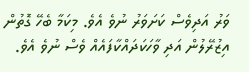ވަރު އަދިވެސް ކަށަވަރު ނުވެ އެވެ. މިކަމާ ބެހޭ ގޮތުން އިޒުރޭލުން އަދި ވާހަކަދައްކާފައެއް ވެސް ނުވެ އެވެ.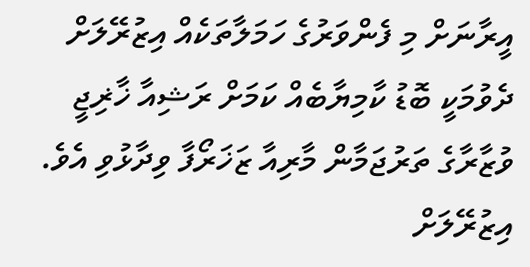އީރާނަށް މި ފެންވަރުގެ ހަމަލާތަކެއް އިޒުރޭލަށް ދެވުމަކީ ބޮޑު ކާމިޔާބެއް ކަމަށް ރަޝިއާ ޚާޜިޖީ ވުޒާރާގެ ތަރުޖަމާން މާރިއާ ޒަޚަރޯފާ ވިދާޅުވި އެވެ. އިޒުރޭލަށް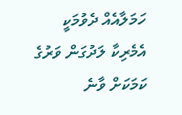ހަމަލާއެއް ދެވުމަކީ އެމެރިކާ ލަދުގަން ވަރުގެ ކަމަކަށް ވާނެ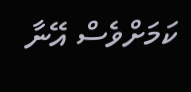ކަމަށްވެސް އޭނާ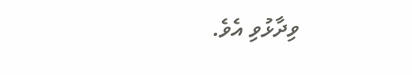ވިދާޅުވި އެވެ.